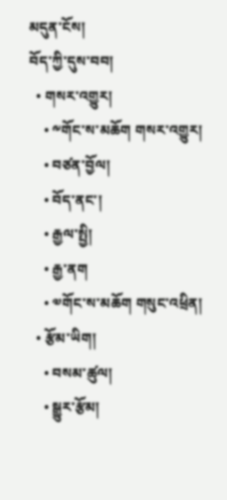མདུན་ངོས།
བོད་ཀྱི་དུས་བབ།
  • གསར་འགྱུར།
    • ༸གོང་ས་མཆོག གསར་འགྱུར།
    • བཙན་བྱོལ།
    • བོད་ནང་།
    • རྒྱལ་སྤྱི།
    • རྒྱ་ནག
    • ༧གོང་ས་མཆོག གསུང་འཕྲིན།
  • རྩོམ་ཡིག།
    • བསམ་ཚུལ།
    • སྒྱུར་རྩོམ།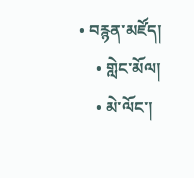• བརྙན་མཛོད།
    • གླེང་མོལ།
    • མེ་ལོང་།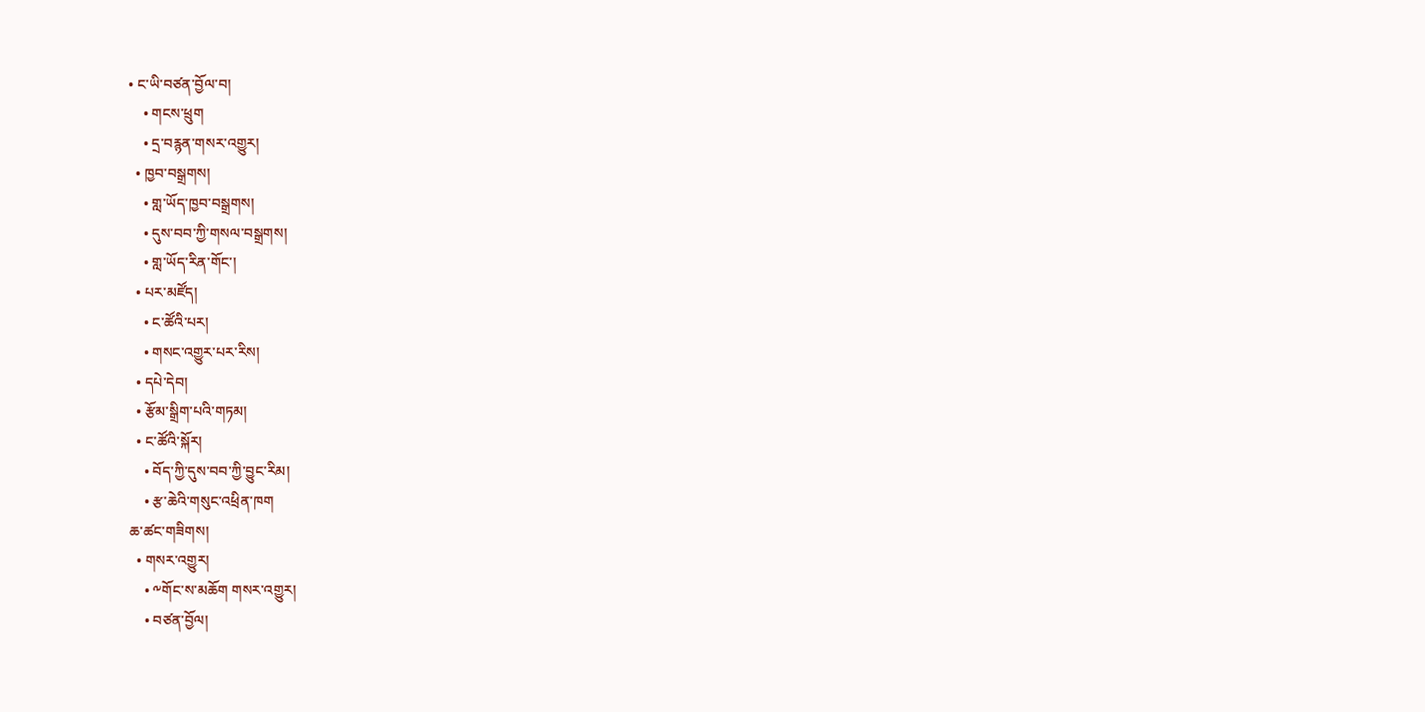• ང་ཡི་བཙན་བྱོལ་བ།
    • གངས་ཕྲུག
    • དྲ་བརྙན་གསར་འགྱུར།
  • ཁྱབ་བསྒྲགས།
    • གླ་ཡོད་ཁྱབ་བསྒྲགས།
    • དུས་བབ་ཀྱི་གསལ་བསྒྲགས།
    • གླ་ཡོད་རིན་གོང་།
  • པར་མཛོད།
    • ང་ཚོའི་པར།
    • གསང་འགྱུར་པར་རིས།
  • དཔེ་དེབ།
  • རྩོམ་སྒྲིག་པའི་གཏམ།
  • ང་ཚོའི་སྐོར།
    • བོད་ཀྱི་དུས་བབ་ཀྱི་བྱུང་རིམ།
    • རྩ་ཆེའི་གསུང་འཕྲིན་ཁག
ཆ་ཚང་གཟིགས།
  • གསར་འགྱུར།
    • ༸གོང་ས་མཆོག གསར་འགྱུར།
    • བཙན་བྱོལ།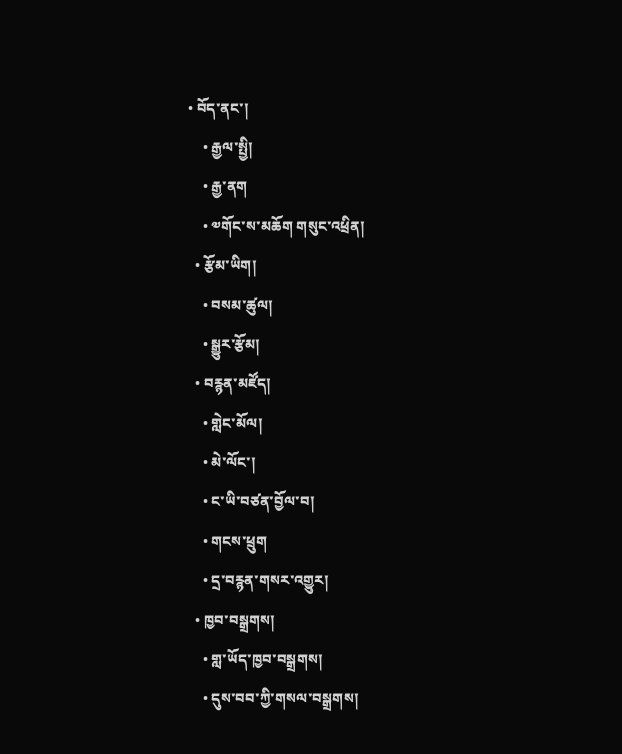• བོད་ནང་།
    • རྒྱལ་སྤྱི།
    • རྒྱ་ནག
    • ༧གོང་ས་མཆོག གསུང་འཕྲིན།
  • རྩོམ་ཡིག།
    • བསམ་ཚུལ།
    • སྒྱུར་རྩོམ།
  • བརྙན་མཛོད།
    • གླེང་མོལ།
    • མེ་ལོང་།
    • ང་ཡི་བཙན་བྱོལ་བ།
    • གངས་ཕྲུག
    • དྲ་བརྙན་གསར་འགྱུར།
  • ཁྱབ་བསྒྲགས།
    • གླ་ཡོད་ཁྱབ་བསྒྲགས།
    • དུས་བབ་ཀྱི་གསལ་བསྒྲགས།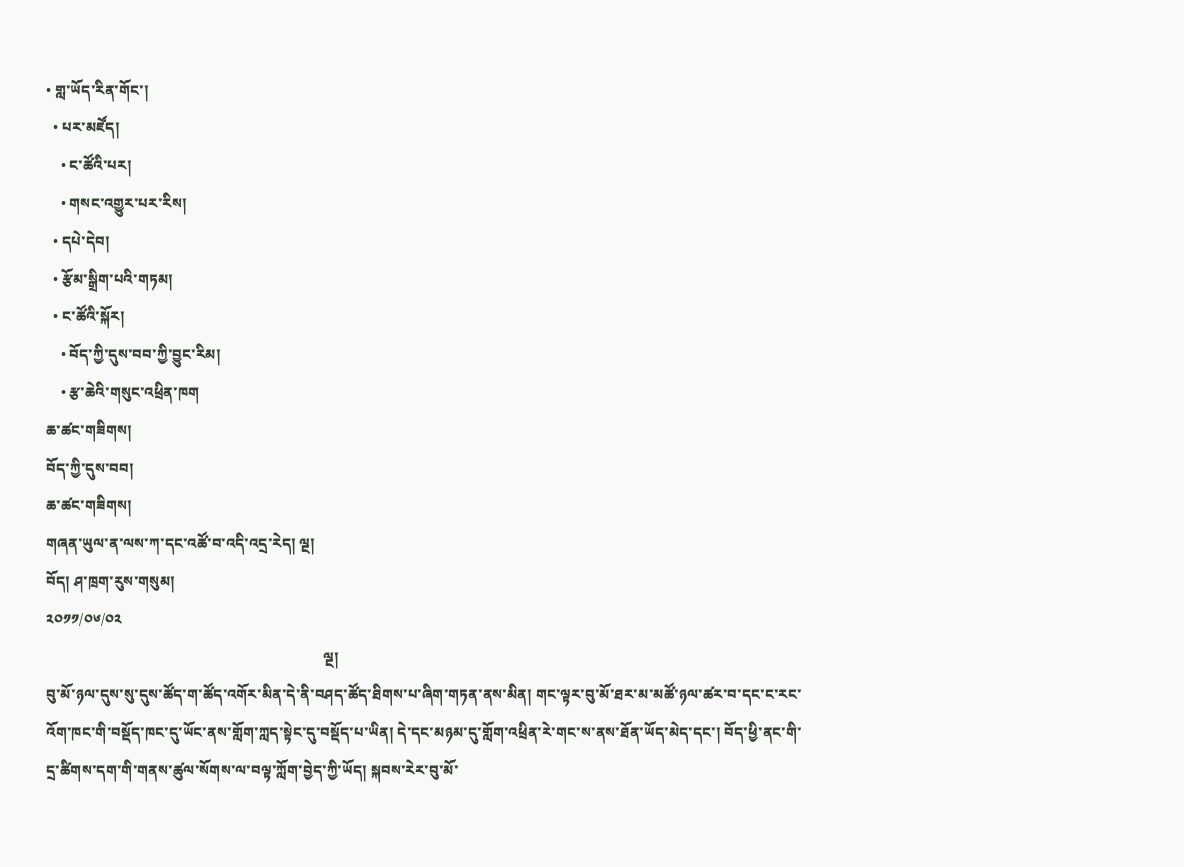• གླ་ཡོད་རིན་གོང་།
  • པར་མཛོད།
    • ང་ཚོའི་པར།
    • གསང་འགྱུར་པར་རིས།
  • དཔེ་དེབ།
  • རྩོམ་སྒྲིག་པའི་གཏམ།
  • ང་ཚོའི་སྐོར།
    • བོད་ཀྱི་དུས་བབ་ཀྱི་བྱུང་རིམ།
    • རྩ་ཆེའི་གསུང་འཕྲིན་ཁག
ཆ་ཚང་གཟིགས།
བོད་ཀྱི་དུས་བབ།
ཆ་ཚང་གཟིགས།
གཞན་ཡུལ་ན་ལས་ཀ་དང་འཚོ་བ་འདི་འདྲ་རེད། ལྔ།
བོད། ཤ་ཁྲག་རུས་གསུམ།
༢༠༡༡/༠༦/༠༢
                                                                            ལྔ།
བུ་མོ་ཉལ་དུས་སུ་དུས་ཚོད་ག་ཚོད་འགོར་མིན་དེ་ནི་བཤད་ཚོད་ཐིགས་པ་ཞིག་གཏན་ནས་མིན། གང་ལྟར་བུ་མོ་ཐར་མ་མཚོ་ཉལ་ཚར་བ་དང་ང་རང་འོག་ཁང་གི་བསྡོད་ཁང་དུ་ཡོང་ནས་གློག་ཀླད་སྟེང་དུ་བསྡོད་པ་ཡིན། དེ་དང་མཉམ་དུ་གློག་འཕྲིན་རེ་གང་ས་ནས་ཐོན་ཡོད་མེད་དང་། བོད་ཕྱི་ནང་གི་དྲ་ཚིགས་དག་གི་གནས་ཚུལ་སོགས་ལ་བལྟ་ཀློག་བྱེད་ཀྱི་ཡོད། སྐབས་རེར་བུ་མོ་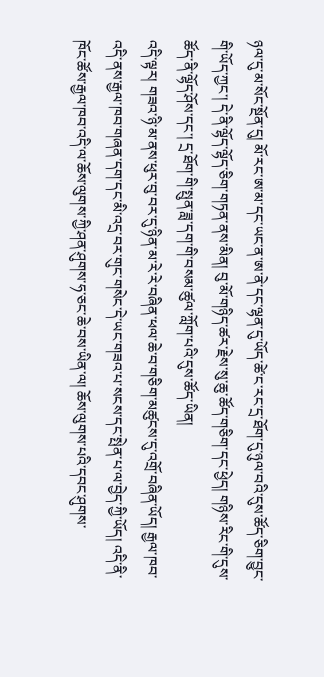ཉལ་དུ་མ་སོང་སྔོན་དུ། མོ་རང་ཨ་མ་དང་ཡང་ན་ཨ་ནེ་དང་ལྷན་དུ་ཡོད་ཚེ་ང་རང་དྲ་ཐོག་དུ་ཉུལ་བའི་དུས་ཚོད་ཅིག་བྱུང་གི་ཡོད་ཀྱང་། དེ་ནི་ལྷོད་ལྷོད་ཅིག་གཏན་ནས་མིན། བུ་མོ་གཉིད་ཚར་རྗེས་སུ་ཆུ་ཚོད་གཅིག་དང་ཕྱེད། གཉིས་རིང་གི་དུས་ཚོད་ནི་ལྷོད་ཤོས་དང་། དྲ་ཐོག་གི་སྤུན་ཟླ་དག་གི་བསམ་ཚུལ་ཀློག་པའི་དུས་ཚོད་ཡིན།
འདི་ལྟར། གཟའ་ཉི་མ་ནས་ཕུར་བུ་བར་དུ་ཉིན་མ་རེ་རེ་བཞིན་ཕལ་ཆེ་བ་གཅིག་མཚུངས་དུ་འགྲོ་བཞིན་ཡོད། རྒྱལ་ཁབ་འདི་ནས་རྒྱལ་ཁབ་གཞན་དག་དང་མི་འདྲ་བར་གུང་གསེང་དེ་ཡང་གཟའ་པ་སངས་དང་སྤེན་པ་ལ་བྱེད་ཀྱི་ཡོད། འདི་ནི་ཁོང་ཚོས་རྒྱལ་ཁབ་འདི་ལ་ཆོས་ལུགས་ཀྱི་ཤན་ཤུགས་ཧ་ཅང་ཆེ་བས་ཡིན་ལ། ཆོས་ལུགས་པའི་དབང་ཤུགས་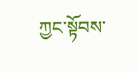ཀྱང་སྟོབས་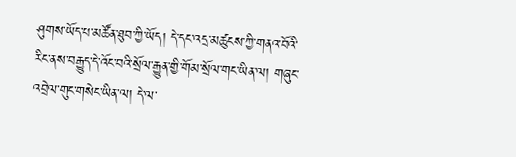ཤུགས་ཡོད་པ་མཚོན་ཐུབ་ཀྱི་ཡོད། དེ་དང་འདྲ་མཚུངས་ཀྱི་གནའ་བོའི་རིང་ནས་བརྒྱུད་དེ་འོང་བའི་སྲོལ་རྒྱུན་གྱི་གོམ་སྲོལ་གང་ཡིན་ལ། གཞུང་འབྲེལ་གུང་གསེང་ཡིན་ལ། དེ་ལ་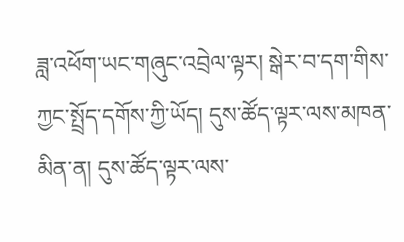ཟླ་འཕོག་ཡང་གཞུང་འབྲེལ་ལྟར། སྒེར་བ་དག་གིས་ཀྱང་སྤྲོད་དགོས་ཀྱི་ཡོད། དུས་ཚོད་ལྟར་ལས་མཁན་མིན་ན། དུས་ཚོད་ལྟར་ལས་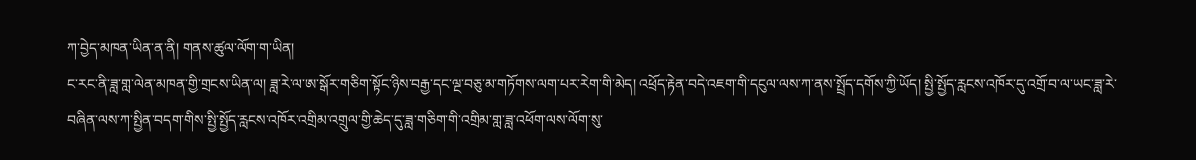ཀ་བྱེད་མཁན་ཡིན་ན་ནི། གནས་ཚུལ་ལོག་ག་ཡིན།
ང་རང་ནི་ཟླ་གླ་ལེན་མཁན་གྱི་གྲངས་ཡིན་ལ། ཟླ་རེ་ལ་ཨ་སྒོར་གཅིག་སྟོང་ཉིས་བརྒྱ་དང་ལྔ་བཅུ་མ་གཏོགས་ལག་པར་རེག་གི་མེད། འཕྲོད་རྟེན་བདེ་འཇག་གི་དངུལ་ལས་ཀ་ནས་སྤྲོད་དགོས་ཀྱི་ཡོད། སྤྱི་སྤྱོད་རླངས་འཁོར་དུ་འགྲོ་བ་ལ་ཡང་ཟླ་རེ་བཞིན་ལས་ཀ་སྤྱིན་བདག་གིས་སྤྱི་སྤྱོད་རླངས་འཁོར་འགྲིམ་འགྲུལ་གྱི་ཆེད་དུ་ཟླ་གཅིག་གི་འགྲིམ་གླ་ཟླ་འཕོག་ལས་ལོག་སུ་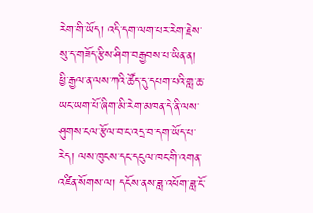རེག་གི་ཡོད། འདི་དག་ལག་པར་རེག་རྗེས་སུ་ད་གཟོད་རྩིས་ཤིག་བརྒྱབས་པ་ཡིན་ན། ཕྱི་རྒྱལ་ན་ལས་ཀའི་ཚོད་དུ་དཔག་པའི་གླ་ཆ་ཡང་ཡག་པོ་ཞིག་མི་རེག་མཁན་དེ་ནི་ལས་ཤུགས་ངལ་རྩོལ་བ་ང་འདྲ་བ་དག་ཡོད་པ་རེད། ལས་ཁུངས་དང་དངུལ་ཁང་གི་འགན་འཛིན་སོགས་ལ། དངོས་ནས་ཟླ་འཕོག་ཟླ་ངོ་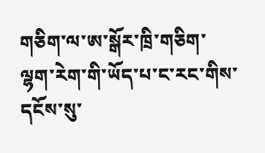གཅིག་ལ་ཨ་སྒོར་ཁྲི་གཅིག་ལྷག་རེག་གི་ཡོད་པ་ང་རང་གིས་དངོས་སུ་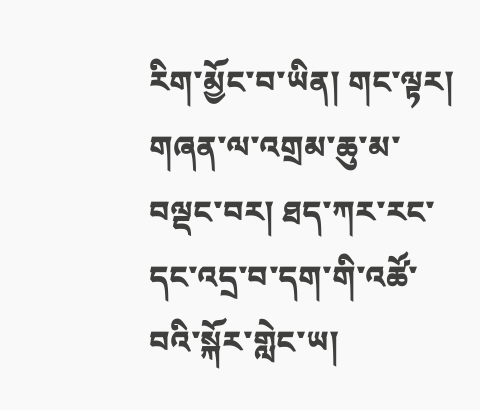རིག་མྱོང་བ་ཡིན། གང་ལྟར། གཞན་ལ་འགྲམ་ཆུ་མ་བལྡང་བར། ཐད་ཀར་རང་དང་འདྲ་བ་དག་གི་འཚོ་བའི་སྐོར་གླེང་ཡ།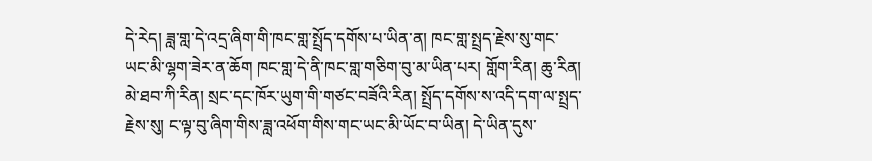དེ་རེད། ཟླ་གླ་དེ་འདྲ་ཞིག་གི་ཁང་གླ་སྤྲོད་དགོས་པ་ཡིན་ན། ཁང་གླ་སྤྲད་རྗེས་སུ་གང་ཡང་མི་ལྷག་ཟེར་ན་ཆོག ཁང་གླ་དེ་ནི་ཁང་གླ་གཅིག་བུ་མ་ཡིན་པར། གློག་རིན། ཆུ་རིན། མེ་ཐབ་ཀི་རིན། སྲང་དང་ཁོར་ཡུག་གི་གཙང་བཟོའི་རིན། སྤྲོད་དགོས་ས་འདི་དག་ལ་སྤྲད་རྗེས་སུ། ང་ལྟ་བུ་ཞིག་གིས་ཟླ་འཕོག་གིས་གང་ཡང་མི་ཡོང་བ་ཡིན། དེ་ཡིན་དུས་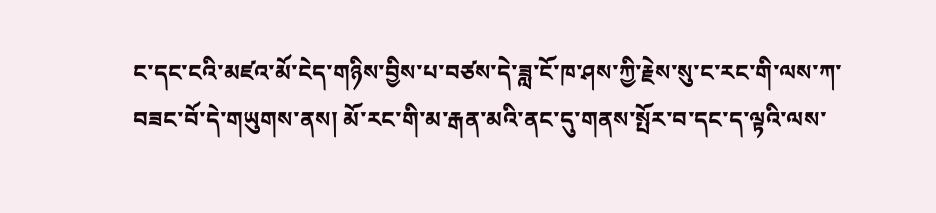ང་དང་ངའི་མཛའ་མོ་ངེད་གཉིས་བྱིས་པ་བཙས་དེ་ཟླ་ངོ་ཁ་ཤས་ཀྱི་རྗེས་སུ་ང་རང་གི་ལས་ཀ་བཟང་བོ་དེ་གཡུགས་ནས། མོ་རང་གི་མ་རྒན་མའི་ནང་དུ་གནས་སྤོར་བ་དང་ད་ལྟའི་ལས་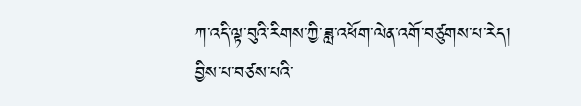ཀ་འདི་ལྟ་བུའི་རིགས་ཀྱི་ཟླ་འཕོག་ལེན་འགོ་བཙུགས་པ་རེད།
བྱིས་པ་བཙས་པའི་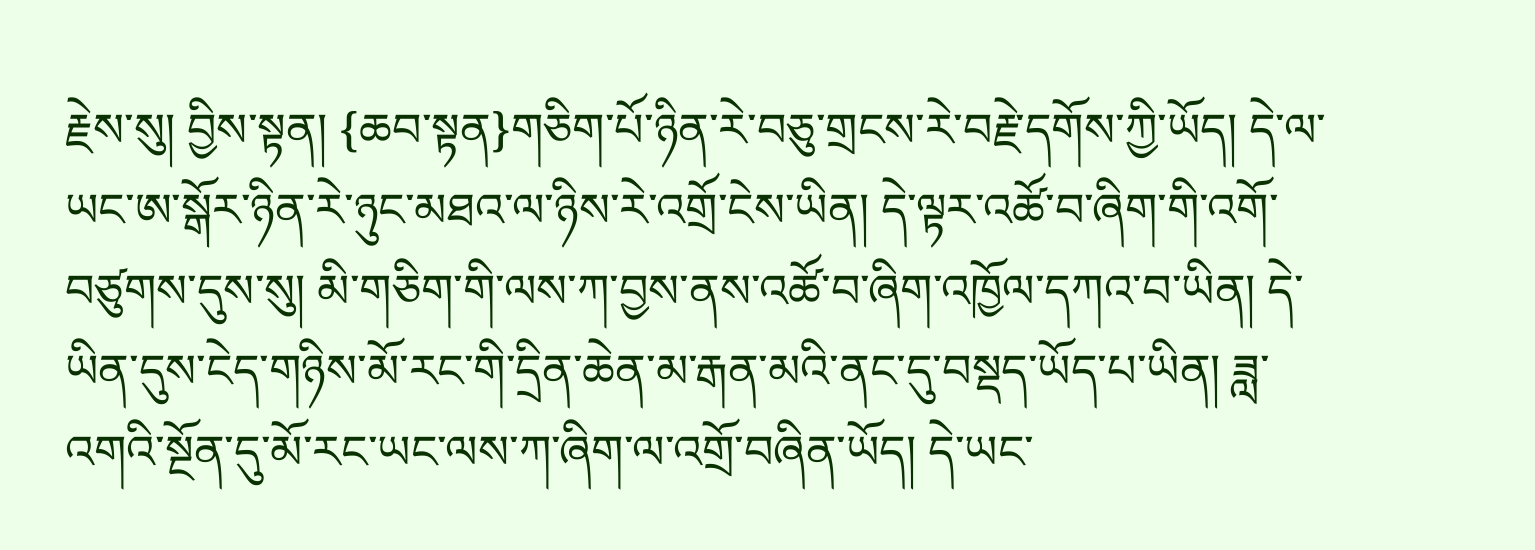རྗེས་སུ། བྱིས་སྟན། {ཆབ་སྟན}གཅིག་པོ་ཉིན་རེ་བཅུ་གྲངས་རེ་བརྗེ་དགོས་ཀྱི་ཡོད། དེ་ལ་ཡང་ཨ་སྒོར་ཉིན་རེ་ཉུང་མཐའ་ལ་ཉིས་རེ་འགྲོ་ངེས་ཡིན། དེ་ལྟར་འཚོ་བ་ཞིག་གི་འགོ་བཙུགས་དུས་སུ། མི་གཅིག་གི་ལས་ཀ་བྱས་ནས་འཚོ་བ་ཞིག་འཁྱོལ་དཀའ་བ་ཡིན། དེ་ཡིན་དུས་ངེད་གཉིས་མོ་རང་གི་དྲིན་ཆེན་མ་རྒན་མའི་ནང་དུ་བསྡད་ཡོད་པ་ཡིན། ཟླ་འགའི་སྔོན་དུ་མོ་རང་ཡང་ལས་ཀ་ཞིག་ལ་འགྲོ་བཞིན་ཡོད། དེ་ཡང་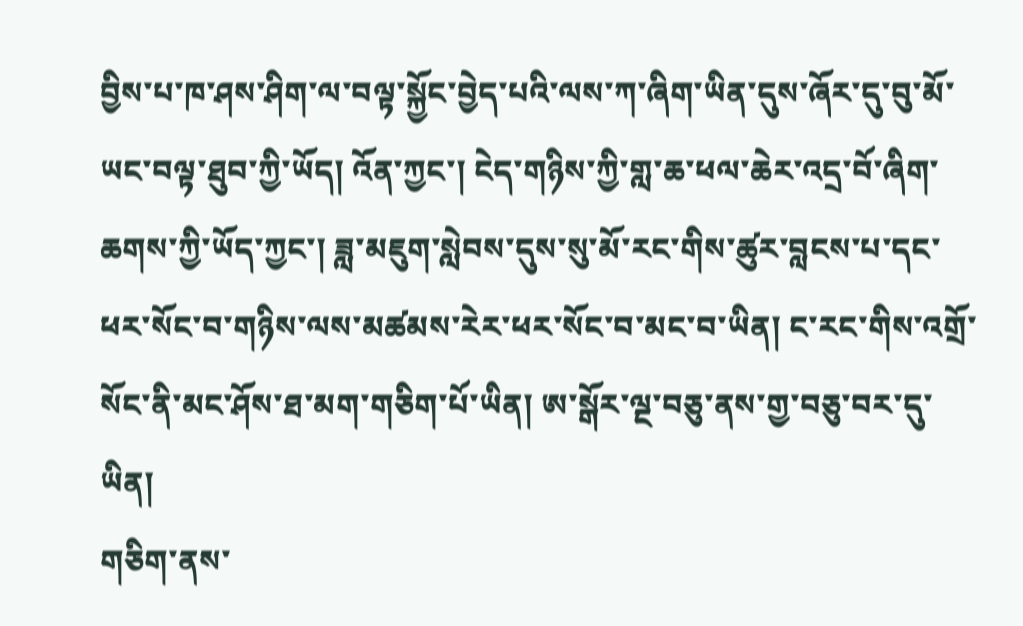བྱིས་པ་ཁ་ཤས་ཤིག་ལ་བལྟ་སྐྱོང་བྱེད་པའི་ལས་ཀ་ཞིག་ཡིན་དུས་ཞོར་དུ་བུ་མོ་ཡང་བལྟ་ཐུབ་ཀྱི་ཡོད། འོན་ཀྱང་། ངེད་གཉིས་ཀྱི་གླ་ཆ་ཕལ་ཆེར་འདྲ་བོ་ཞིག་ཆགས་ཀྱི་ཡོད་ཀྱང་། ཟླ་མཇུག་སླེབས་དུས་སུ་མོ་རང་གིས་ཚུར་བླངས་པ་དང་ཕར་སོང་བ་གཉིས་ལས་མཚམས་རེར་ཕར་སོང་བ་མང་བ་ཡིན། ང་རང་གིས་འགྲོ་སོང་ནི་མང་ཤོས་ཐ་མག་གཅིག་པོ་ཡིན། ཨ་སྒོར་ལྔ་བཅུ་ནས་གྱ་བཅུ་བར་དུ་ཡིན།
གཅིག་ནས་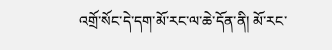འགྲོ་སོང་དེ་དག་མོ་རང་ལ་ཆེ་དོན་ནི། མོ་རང་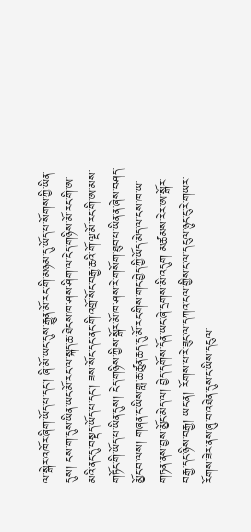ལ་སྒེར་འཁོར་ཞིག་ཡོད་པ་དང་། ཞི་མོ་ཡང་དུས་རྒྱུན་མོ་རང་གི་མཉམ་དུ་ཡོད་པ་སོགས་ཀྱི་ཡིན་དུས། ངས་ག་དུས་ཡིན་ཡང་མོ་རང་ལ་སྐད་ཆ་ཐེངས་ཁ་ཤས་ཤིག་ལ་ངེད་གཉིས་མོ་རང་གི་ཨ་མའི་ནང་དུ་བསྡད་ཡོད་པ་དང་། ཟས་སོང་དང་ནང་གི་འགྲོ་སོང་བརྒྱ་ཆའི་གོ་ལྔ་མོ་རང་གི་ཨ་མས་གཏོང་གི་ཡོད་པ་ཡིན་དུས། ངེད་གཉིས་ཀྱིས་སྒོར་མོ་ཁ་ཤས་རེ་གསོག་ཐུབ་པ་ཡིན་ན་ཞེས་བཤད་མྱོང་བ་ལས། གཞན་ང་ཡིས་གླ་ཆ་ཚུན་ཆད་དུ་མོ་རང་གིས་གང་བྱེད་ཀྱི་ཡོད་མེད་ལ་ངས་ཁ་ཡ་གཏན་ནས་བྱས་མྱོང་མེད་ལ། བྱེད་དགོས་དོན་ཡང་ཞེ་དྲགས་མི་འདུག མཚམས་རེར་ཨ་སྒོར་བརྒྱ་དང་ཉིས་བརྒྱ། ཡང་ན། རོགས་པ་རེ་ཟུང་ལ་དཀའ་ངལ་གྱིས་ང་ལ་དངུལ་ཉུང་ངུ་རེ་གཡར་རོགས་ཟེར་ནས་ཞུ་བ་འཐེན་དུས་ང་ཡིས་དངུལ་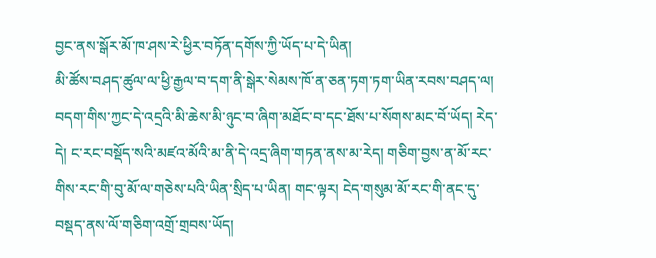བྱང་ནས་སྒོར་མོ་ཁ་ཤས་རེ་ཕྱིར་བཏོན་དགོས་ཀྱི་ཡོད་པ་དེ་ཡིན།
མི་ཚོས་བཤད་ཚུལ་ལ་ཕྱི་རྒྱལ་བ་དག་ནི་སྒེར་སེམས་ཁོ་ན་ཅན་ཏག་ཏག་ཡིན་རབས་བཤད་ལ། བདག་གིས་ཀྱང་དེ་འདྲའི་མི་ཆེས་མི་ཉུང་བ་ཞིག་མཐོང་བ་དང་ཐོས་པ་སོགས་མང་བོ་ཡོད། རེད་དེ། ང་རང་བསྡོད་སའི་མཛའ་མོའི་མ་ནི་དེ་འདྲ་ཞིག་གཏན་ནས་མ་རེད། གཅིག་བྱས་ན་མོ་རང་གིས་རང་གི་བུ་མོ་ལ་གཅེས་པའི་ཡིན་སྲིད་པ་ཡིན། གང་ལྟར། ངེད་གསུམ་མོ་རང་གི་ནང་དུ་བསྡད་ནས་ལོ་གཅིག་འགྲོ་གྲབས་ཡོད།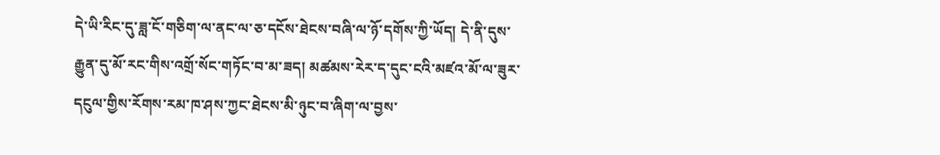དེ་ཡི་རིང་དུ་ཟླ་ངོ་གཅིག་ལ་ནང་ལ་ཅ་དངོས་ཐེངས་བཞི་ལ་ཉོ་དགོས་ཀྱི་ཡོད། དེ་ནི་དུས་རྒྱུན་དུ་མོ་རང་གིས་འགྲོ་སོང་གཏོང་བ་མ་ཟད། མཚམས་རེར་ད་དུང་ངའི་མཛའ་མོ་ལ་ཟུར་དངུལ་གྱིས་རོགས་རམ་ཁ་ཤས་ཀྱང་ཐེངས་མི་ཉུང་བ་ཞིག་ལ་བྱས་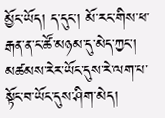མྱོང་ཡོད། ད་དུང་། མོ་རང་གིས་ཕ་རྒན་ན་ང་ཚོ་མཉམ་དུ་མེད་ཀྱང་། མཚམས་རེར་ཡོང་དུས་རེ་ལག་པ་སྟོང་བ་ཡོང་དུས་ཤིག་མེད།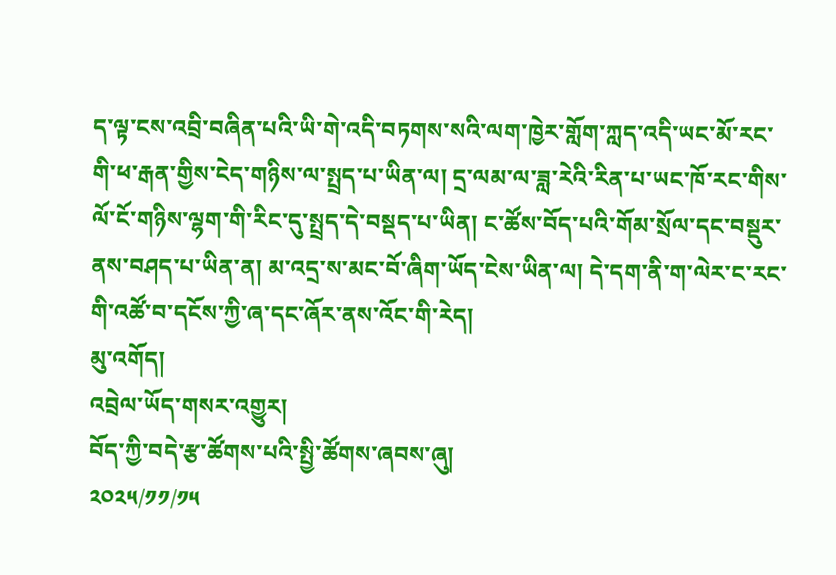ད་ལྟ་ངས་འབྲི་བཞིན་པའི་ཡི་གེ་འདི་བཏགས་སའི་ལག་ཁྱེར་གློག་ཀླད་འདི་ཡང་མོ་རང་གི་ཕ་རྒན་གྱིས་ངེད་གཉིས་ལ་སྤྲད་པ་ཡིན་ལ། དྲ་ལམ་ལ་ཟླ་རེའི་རིན་པ་ཡང་ཁོ་རང་གིས་ལོ་ངོ་གཉིས་ལྷག་གི་རིང་དུ་སྤྲད་དེ་བསྡད་པ་ཡིན། ང་ཚོས་བོད་པའི་གོམ་སྲོལ་དང་བསྡུར་ནས་བཤད་པ་ཡིན་ན། མ་འདྲ་ས་མང་བོ་ཞིག་ཡོད་ངེས་ཡིན་ལ། དེ་དག་ནི་ག་ལེར་ང་རང་གི་འཚོ་བ་དངོས་ཀྱི་ཞ་དང་ཞོར་ནས་འོང་གི་རེད།
མུ་འགོད།
འབྲེལ་ཡོད་གསར་འགྱུར།
བོད་ཀྱི་བདེ་རྩ་ཚོགས་པའི་སྤྱི་ཚོགས་ཞབས་ཞུ།
༢༠༢༥/༡༡/༡༥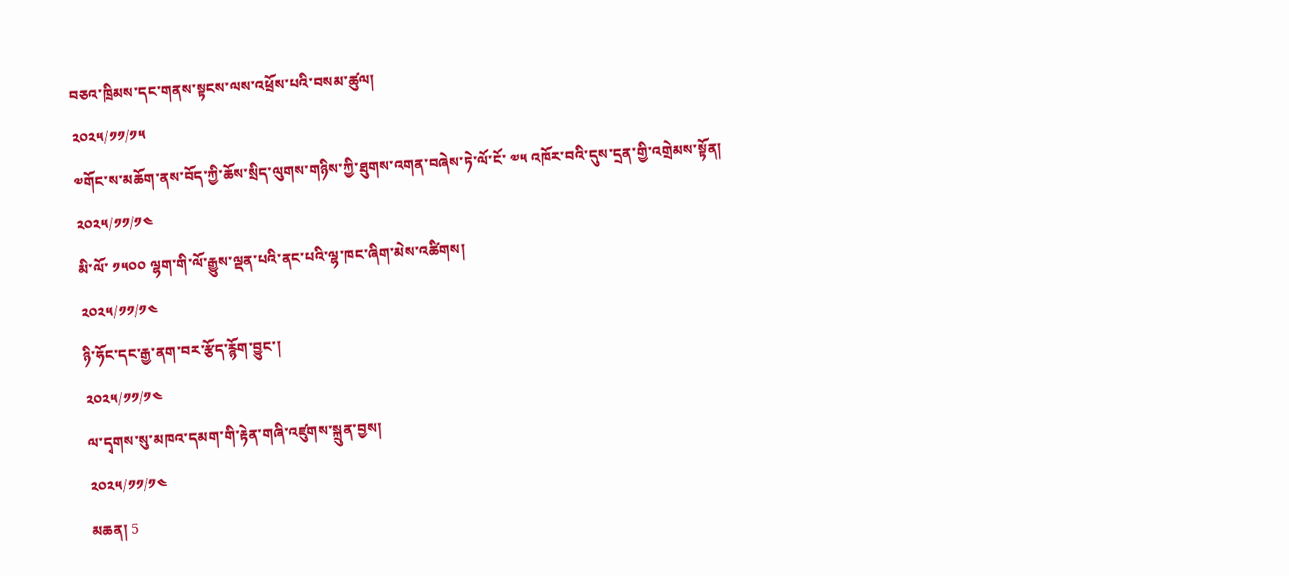བཅའ་ཁྲིམས་དང་གནས་སྟངས་ལས་འཕྲོས་པའི་བསམ་ཚུལ།
༢༠༢༥/༡༡/༡༥
༧གོང་ས་མཆོག་ནས་བོད་ཀྱི་ཆོས་སྲིད་ལུགས་གཉིས་ཀྱི་ཐུགས་འགན་བཞེས་ཏེ་ལོ་ངོ་ ༧༥ འཁོར་བའི་དུས་དྲན་གྱི་འགྲེམས་སྟོན།
༢༠༢༥/༡༡/༡༤
མི་ལོ་ ༡༥༠༠ ལྷག་གི་ལོ་རྒྱུས་ལྡན་པའི་ནང་པའི་ལྷ་ཁང་ཞིག་མེས་འཚིགས།
༢༠༢༥/༡༡/༡༤
ཉི་ཧོང་དང་རྒྱ་ནག་བར་རྩོད་རྙོག་བྱུང་།
༢༠༢༥/༡༡/༡༤
ལ་དྭགས་སུ་མཁའ་དམག་གི་རྟེན་གཞི་འཛུགས་སྐྲུན་བྱས།
༢༠༢༥/༡༡/༡༤
མཆན། 5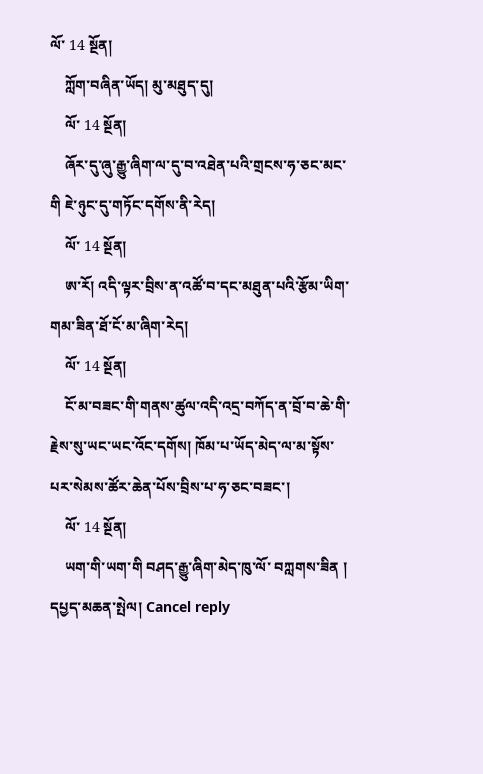ལོ་ 14 སྔོན།
    ཀློག་བཞིན་ཡོད། མུ་མཐུད་དུ།
    ལོ་ 14 སྔོན།
    ཞོར་དུ་ཞུ་རྒྱུ་ཞིག་ལ་དུ་བ་འཐེན་པའི་གྲངས་ཧ་ཅང་མང་གི ཇེ་ཉུང་དུ་གཏོང་དགོས་ནི་རེད།
    ལོ་ 14 སྔོན།
    ཨ་རོ། འདི་ལྟར་བྲིས་ན་འཚོ་བ་དང་མཐུན་པའི་རྩོམ་ཡིག་གམ་ཟིན་ཐོ་ངོ་མ་ཞིག་རེད།
    ལོ་ 14 སྔོན།
    ངོ་མ་བཟང་གི་གནས་ཚུལ་འདི་འདྲ་བཀོད་ན་བྲོ་བ་ཆེ་གི་རྗེས་སུ་ཡང་ཡང་འོང་དགོས། ཁོམ་པ་ཡོད་མེད་ལ་མ་སྟོས་པར་སེམས་ཚོར་ཆེན་པོས་བྲིས་པ་ཧ་ཅང་བཟང་།
    ལོ་ 14 སྔོན།
    ཡག་གི་ཡག་གི བཤད་རྒྱུ་ཞིག་མེད་ཁུ་ལོ་ བཀླགས་ཟིན །
དཔྱད་མཆན་སྤེལ། Cancel reply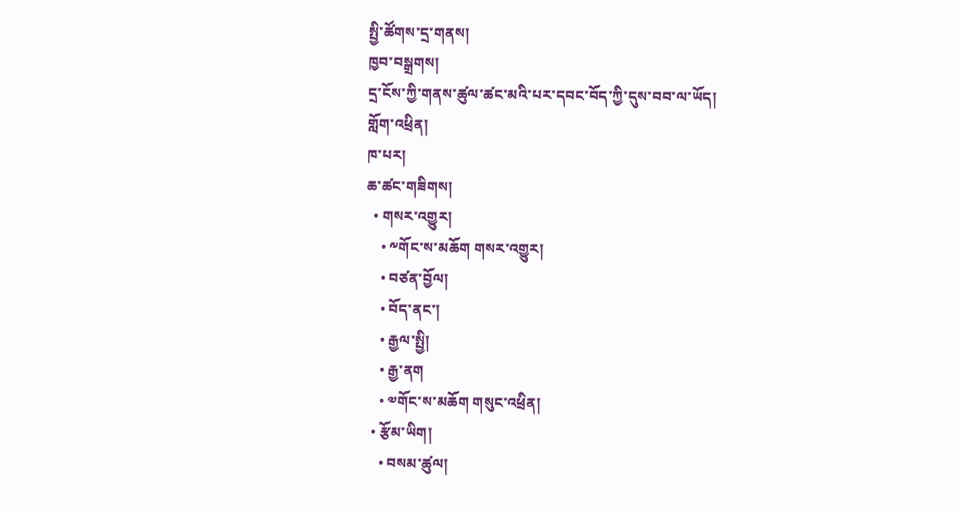སྤྱི་ཚོགས་དྲ་གནས།
ཁྱབ་བསྒྲགས།
དྲ་ངོས་ཀྱི་གནས་ཚུལ་ཚང་མའི་པར་དབང་བོད་ཀྱི་དུས་བབ་ལ་ཡོད།
གློག་འཕྲིན།
ཁ་པར།
ཆ་ཚང་གཟིགས།
  • གསར་འགྱུར།
    • ༸གོང་ས་མཆོག གསར་འགྱུར།
    • བཙན་བྱོལ།
    • བོད་ནང་།
    • རྒྱལ་སྤྱི།
    • རྒྱ་ནག
    • ༧གོང་ས་མཆོག གསུང་འཕྲིན།
  • རྩོམ་ཡིག།
    • བསམ་ཚུལ།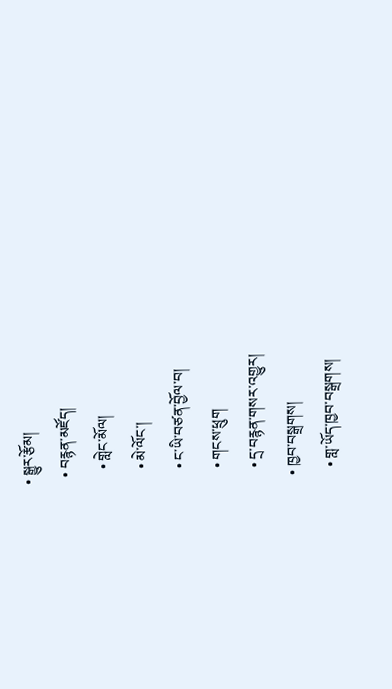• སྒྱུར་རྩོམ།
  • བརྙན་མཛོད།
    • གླེང་མོལ།
    • མེ་ལོང་།
    • ང་ཡི་བཙན་བྱོལ་བ།
    • གངས་ཕྲུག
    • དྲ་བརྙན་གསར་འགྱུར།
  • ཁྱབ་བསྒྲགས།
    • གླ་ཡོད་ཁྱབ་བསྒྲགས།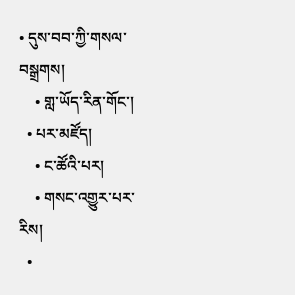• དུས་བབ་ཀྱི་གསལ་བསྒྲགས།
    • གླ་ཡོད་རིན་གོང་།
  • པར་མཛོད།
    • ང་ཚོའི་པར།
    • གསང་འགྱུར་པར་རིས།
  •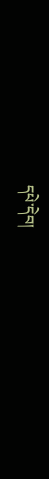དཔེ་དེབ།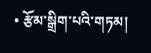• རྩོམ་སྒྲིག་པའི་གཏམ།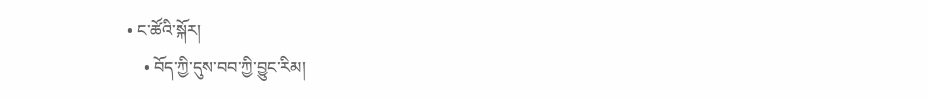• ང་ཚོའི་སྐོར།
    • བོད་ཀྱི་དུས་བབ་ཀྱི་བྱུང་རིམ།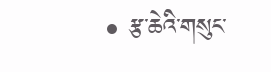• རྩ་ཆེའི་གསུང་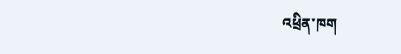འཕྲིན་ཁག